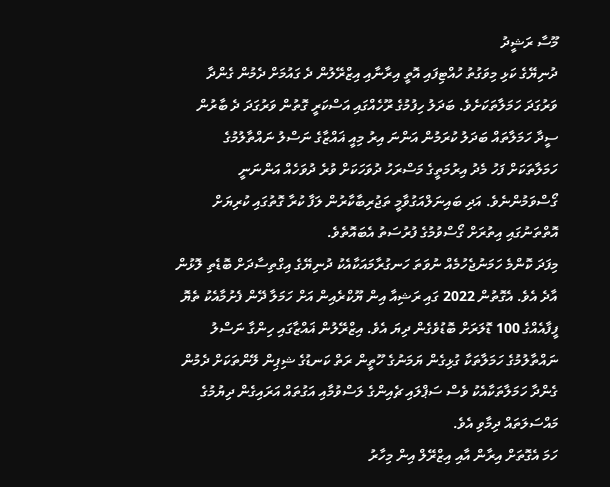މޫސާ ރަޝީދު
ދުނިޔޭގެ ކަޅި މިވަގުތު ހުއްޓިފައި އޮތީ އިރާނާއި އިޒްރޭލުން ދެ ގައުމަށް ދެމުން ގެންދާ ވަރުގަދަ ހަމަލާތަކަށެވެ. ބަދަލު ހިފުމުގެ ރޫހެއްގައި އަސްކަރީ ގޮތުން ވަރުގަދަ ދެ ބާރުން ސީދާ ހަމަލާތައް ބަދަލު ކުރަމުން އަންނަ އިރު މިއީ ޣައްޒާގެ ނަސްލު ނައްތާލުމުގެ ހަމަލާތަކަށް ފަހު މެދު އިރުމަތީގެ މަސްރަހު ދުވަހަކަށް ވުރެ ދުވަހެއް އަންނަނީ ގޯސްވަމުންނެވެ. އަދި ބައިނަލްއަގުވާމީ ތަޖުރިބާކާރުން ލަފާ ކުރާ ގޮތުގައި ކުރިޔަށް އޮތްތަނުގައި އިތުރަށް ގޯސްވުމުގެ ފުރުސަތު އެބައޮތެވެ.
މިފަދަ ކޮންމެ ހަމަނުޖެހުމެއް ނުވަތަ ހަނގުރާމައަކާއެކު ދުނިޔޭގެ އިގްތިސާދަށް ބޮޑެތި ލޮޅުން އާދެ އެވެ. އެގޮތުން 2022 ގައި ރަޝިއާ އިން ޔޫކްރެއިން އަށް ހަމަލާ ދޭން ފެށުމާއެކު ތެޔޮ ފީފާއެއްގެ 100 ޑޮލަރަށް ބޮޑުވެގެން ދިޔަ އެވެ. އިޒްރޭލުން ޣައްޒާގައި ހިންގާ ނަސްލު ނައްތާލުމުގެ ހަމަލާތަކާ ގުޅިގެން ޔަމަނުގެ ހޫތީން ރަތް ކަނޑުގެ ޝިޕިން ލޭންތަކަށް ދެމުން ގެންދާ ހަމަލާތަކާއެކު ވެސް ސަޕްލައި ޗެއިންގެ ލަސްވުމާއި އަގުތައް އަރައިގެން ދިޔުމުގެ މައްސަލަތައް ދިމާވި އެވެ.
ހަމަ އެގޮތަށް އިރާން އާއި އިޒްރޭލް އިން މިހާރު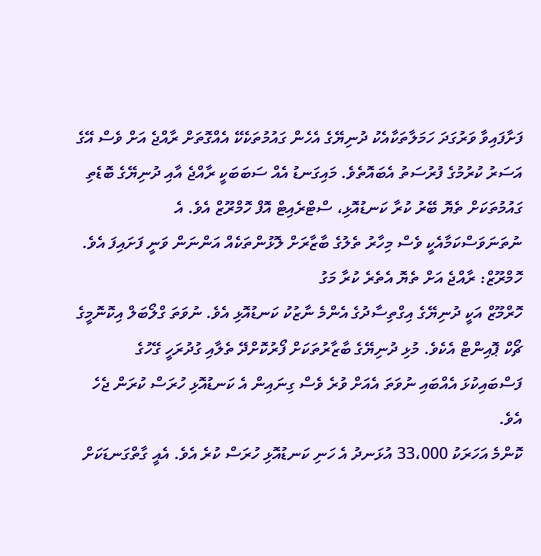ފަށާފައިވާ ވަރުގަދަ ހަމަލާތަކާއެކު ދުނިޔޭގެ އެހެން ގައުމުތަކެކޭ އެއްގޮތަށް ރާއްޖެ އަށް ވެސް އޭގެ އަސަރު ކުރުމުގެ ފުރުސަތު އެބައޮތެވެ. މައިގަނޑު އެއް ސަބަބަކީ ރާއްޖެ އާއި ދުނިޔޭގެ ބޮޑެތި ގައުމުތަކަށް ތެޔޮ ބޭރު ކުރާ ކަނޑުއޮޅި، ސްޓްރެއިޓް އޮފް ހޮމްރޫޒް އެވެ. އެ ނުތަނަވަސްކަމާއެކީ ވެސް މިހާރު ތެލުގެ ބާޒާރަށް ލޮޅުންތަކެއް އަންނަން ވަނީ ފަށައިފަ އެވެ.
ހޮމްރޫޒް: ރާއްޖެ އަށް ތެޔޮ އެތެރެ ކުރާ މަގު
ހޮރްމޫޒް އަކީ ދުނިޔޭގެ އިގްތިސާދުގެ އެންމެ ނާޒުކު ކަނޑުއޮޅި އެވެ. ނުވަތަ ގްލޯބަލް އިކޮނޮމީގެ ޗޯކް ޕޮއިންޓް އެކެވެ. މުޅި ދުނިޔޭގެ ބާޒާރުތަކަށް ފޯރުކޮށްދޭ ތެލާއި ގުދުރަހީ ގޭހުގެ ފަސްބައިކުޅަ އެއްބައި ނުވަތަ އެއަށް ވުރެ ވެސް ގިނައިން އެ ކަނޑުއޮޅި ހުރަސް ކުރަން ޖެހެ އެވެ.
ކޮންމެ އަހަރަކު 33،000 އުޅަނދު އެ ހަނި ކަނޑުއޮޅި ހުރަސް ކުރެ އެވެ. އެއީ ގާތްގަނޑަކަށް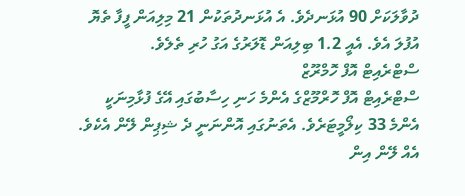ދުވާލަކަށް 90 އުޅަނދެވެ. އެ އުޅަނދުތަކުން 21 މިލިއަން ފީފާ ތެޔޮ އުފުލަ އެވެ. އެއީ 1.2 ބިލިއަން ޑޮލަރުގެ އަގު ހުރި ތެލެވެ.
ސްޓްރެއިޓް އޮފް ހޮމްރޫޒް
ސްޓްރެއިޓް އޮފް ހޮރްމޫޒްގެ އެންމެ ހަނި ހިސާބުގައި އޭގެ ފުޅާމިނަކީ އެންމެ 33 ކިލޯމީޓަރެވެ. އެތަނުގައި އޮންނަނީ ދެ ޝިޕިން ލޭން އެކެވެ. އެއް ލޭން އިން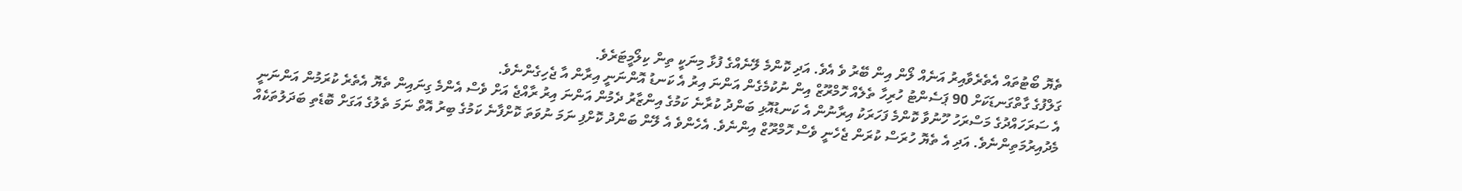ތެޔޮ ބޯޓުތައް އެތެރެވާއިރު އަނެއް ލޯން އިން ބޭރު ވެ އެވެ. އަދި ކޮންމެ ލޭނެއްގެ ފުޅާ މިނަކީ ތިން ކިލޯމީޓަރެވެ.
ގަލްފުގެ ގާތްގަނޑަކަށް 90 ޕަސެންޓު ހުރިހާ ތެލެއް ހޮމްރޫޒް އިން ނުކުމެގެން އަންނަ އިރު އެ ކަނޑު އޮންނަނީ އިރާން އާ ޖެހިގެންނެވެ.
އެ ސަރަހައްދުގެ މަސްރަހު ހޫނުވާ ކޮންމެ ފަހަރަކު އިރާނުން އެ ކަނޑުއޮޅި ބަންދު ކުރާނެ ކަމުގެ އިންޒާރު ދެމުން އަންނަ އިރު ރާއްޖެ އަށް ވެސް އެންމެ ގިނައިން ތެޔޮ އެތެރެ ކުރަމުން އަންނަނީ މެދުއިރުމަތިންނެވެ. އަދި އެ ތެޔޮ ހުރަސް ކުރަން ޖެހެނީ ވެސް ހޮމްރޫޒް އިންނެވެ. އެހެންވެ އެ ލޭން ބަންދު ކޮށްފި ނަމަ ނުވަތަ ކޮށްފާނެ ކަމުގެ ބިރު އޮތް ނަމަ ތެލުގެ އަގަށް ބޮޑެތި ބަދަލުތަކެއް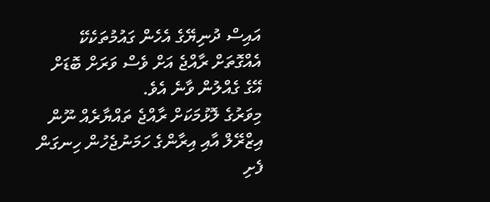އައިސް ދުނިޔޭގެ އެހެން ގައުމުތަކެކޭ އެއްގޮތަށް ރާއްޖެ އަށް ވެސް ވަރަށް ބޮޑަށް އޭގެ ގެއްލުން ވާނެ އެވެ.
މިވަރުގެ ލޮޅުމަކަށް ރާއްޖެ ތައްޔާރެއް ނޫން
އިޒްރޭލް އާއި އިރާންގެ ހަމަނުޖެހުން ހިނގަން ފެށި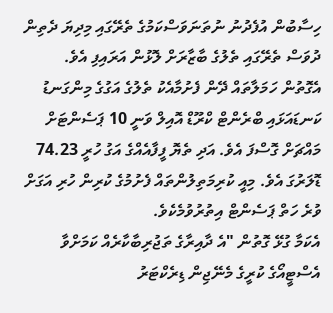ހިސާބުން އުފެދުނު ނުތަނަވަސްކަމުގެ ތެރޭގައި މިދިޔަ ދެތިން ދުވަސް ތެރޭގައި ތެލުގެ ބާޒާރަށް ލޮޅުން އަރައިފި އެވެ. އެގޮތުން ހަމަލާތައް ދޭން ފެށުމާއެކު ތެލުގެ އަގުގެ މިންގަނޑު ކަނޑައަޅައި ބްރެންޓް ކްރޫޑް އޮއިލް ވަނީ 10 ޕަސެންޓަށް މައްޗަށް ގޮސްފަ އެވެ. އަދި ތެޔޮ ފީފާއެއްގެ އަގު ހުރީ 74.23 ޑޮލަރުގަ އެވެ. މިއީ ކުރިމަތިލުންތައް ފެށުމުގެ ކުރިން ހުރި އަގަށް ވުރެ ހަތް ޕަސެންޓް އިތުރުވުމެކެވެ.
އެކަމާ ގުޅޭ ގޮތުން "އެ ދާއިރާގެ ތަޖުރިބާކާރެއް ކަމަށްވާ އެސްޓީއޯގެ ކުރީގެ މެނޭޖިން ޑިރެކްޓަރު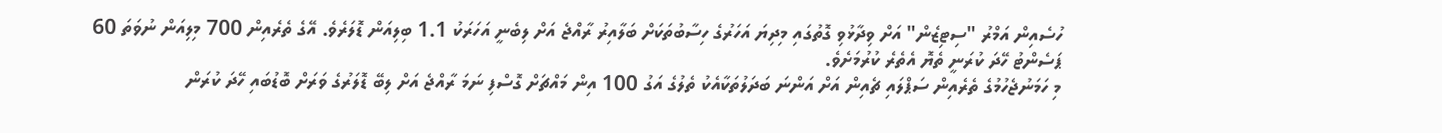ހުސެއިން އަމްރު "ސިޓިޒެން" އަށް ވިދާޅުވި ގޮތުގައި މިދިޔަ އަހަރުގެ ހިސާބުތަކަށް ބަލާއިރު ރާއްޖެ އަށް ލިބެނީ އަހަރަކު 1.1 ބިލިއަން ޑޮލަރެވެ. އޭގެ ތެރެއިން 700 މިލިއަން ނުވަތަ 60 ޕަސެންޓު ހޭދަ ކުރަނީ ތެޔޮ އެތެރެ ކުރުމަށެވެ.
މި ހަމަނުޖެހުމުގެ ތެރެއިން ސަޕްލައި ޗެއިން އަށް އަންނަ ބަދަލުތަކާއެކު ތެލުގެ އަގު 100 އިން މައްޗަށް ގޮސްފި ނަމަ ރާއްޖެ އަށް ލިބޭ ޑޮލަރުގެ ވަރަށް ބޮޑުބައި ހޭދަ ކުރަން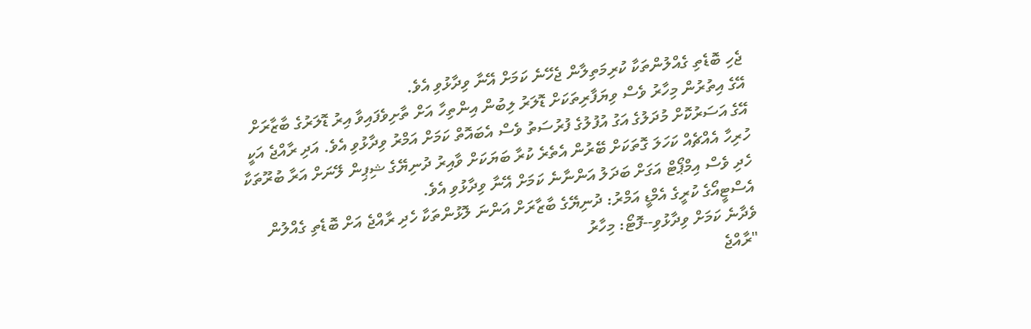ޖެހި ބޮޑެތި ގެއްލުންތަކާ ކުރިމަތިލާން ޖެހޭނެ ކަމަށް އޭނާ ވިދާޅުވި އެވެ.
އޭގެ އިތުރުން މިހާރު ވެސް ވިޔަފާރިތަކަށް ޑޮލަރު ލިބުން އިންތިހާ އަށް ތާށިވެފައިވާ އިރު ޑޮލަރުގެ ބާޒާރަށް އޭގެ އަސަރުކޮށް މުދަލުގެ އަގު އުފުލުގެ ފުރުސަތު ވެސް އެބައޮތް ކަމަށް އަމްރު ވިދާޅުވި އެވެ. އަދި ރާއްޖެ އަކީ ހުރިހާ އެއްޗެއް ކަހަލަ ގޮތަކަށް ބޭރުން އެތެރެ ކުރާ ބަޔަކަށް ވާއިރު ދުނިޔޭގެ ޝިޕިން ލޭނަށް އަރާ ބުރޫތަކާ ހެދި ވެސް އިމްޕޯޓް އަގަށް ބަދަލު އަންނާނެ ކަމަށް އޭނާ ވިދާޅުވި އެވެ.
އެސްޓީއޯގެ ކުރީގެ އެމްޑީ އަމްރު: ދުނިޔޭގެ ބާޒާރަށް އަންނަ ލޮޅުންތަކާ ހެދި ރާއްޖެ އަށް ބޮޑެތި ގެއްލުން ވެދާނެ ކަމަށް ވިދާޅުވި--ފޮޓޯ: މިހާރު
"ރާއްޖެ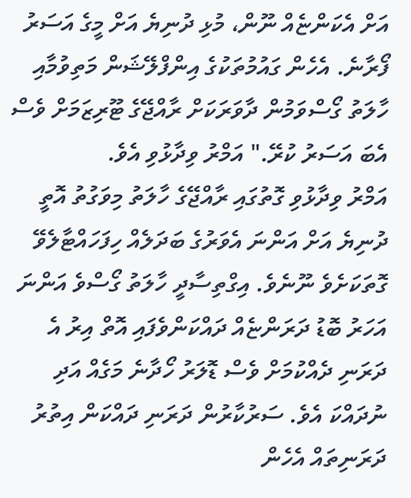އަށް އެކަންޏެއް ނޫން، މުޅި ދުނިޔެ އަށް މީގެ އަސަރު ފޯރާނެ. އެހެން ގައުމުތަކުގެ އިންފްލޭޝަން މަތިވުމާއި ހާލަތު ގޯސްވަމުން ދާވަރަކަށް ރާއްޖޭގެ ޓޫރިޒަމަށް ވެސް އެބަ އަސަރު ކުރޭ." އަމްރު ވިދާޅުވި އެވެ.
އަމްރު ވިދާޅުވި ގޮތުގައި ރާއްޖޭގެ ހާލަތު މިވަގުތު އޮތީ ދުނިޔެ އަށް އަންނަ އެވަރުގެ ބަދަލެއް ހިފަހައްޓާލެވޭ ގޮތަކަށެވެ ނޫނެވެ. އިގްތިސާދީ ހާލަތު ގޯސްވެ އަންނަ އަހަރު ބޮޑު ދަރަންޏެއް ދައްކަންވެފައި އޮތް އިރު އެ ދަރަނި ދެއްކުމަށް ވެސް ޑޮލަރު ހޯދާނެ މަގެއް އަދި ނުދައްކަ އެވެ. ސަރުކާރުން ދަރަނި ދައްކަން އިތުރު ދަރަނިތައް އެހެން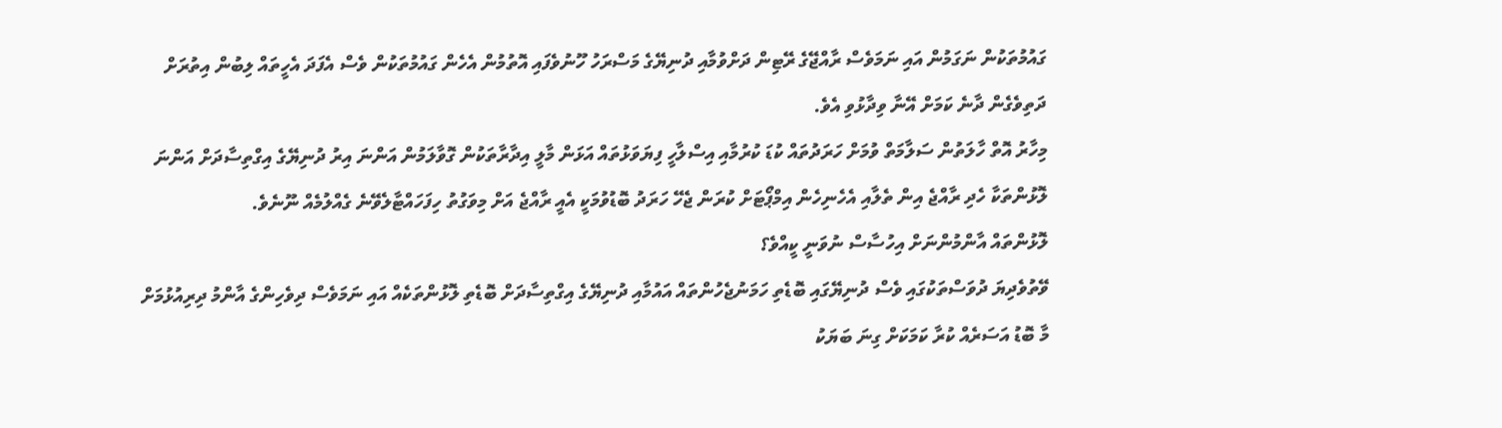ގައުމުތަކުން ނަގަމުން އައި ނަމަވެސް ރާއްޖޭގެ ރޭޓިން ދަށްވުމާއި ދުނިޔޭގެ މަސްރަހު ހޫނުވެފައި އޮތުމުން އެހެން ގައުމުތަކުން ވެސް އެފަދަ އެހީތައް ލިބުން އިތުރަށް ދަތިވެގެން ދާނެ ކަމަށް އޭނާ ވިދާޅުވި އެވެ.
މިހާރު އޮތް ހާލަތުން ސަލާމަތް ވުމަށް ހަރަދުތައް ކުޑަ ކުރުމާއި އިސްލާހީ ފިޔަވަޅުތައް އަޅަން މާލީ އިދާރާތަކުން ގޮވާލަމުން އަންނަ އިރު ދުނިޔޭގެ އިގްތިސާދަށް އަންނަ ލޮޅުންތަކާ ހެދި ރާއްޖެ އިން ތެލާއި އެހެނިހެން އިމްޕޯޓަށް ކުރަން ޖެހޭ ހަރަދު ބޮޑުވުމަކީ އެއީ ރާއްޖެ އަށް މިވަގުތު ހިފަހައްޓާލެވޭނެ ގެއްލުމެއް ނޫނެވެ.
ލޮޅުންތައް އާންމުންނަށް އިހުސާސް ނުވަނީ ކީއްވެ؟
ވޭތުވެދިޔަ ދުވަސްތަކުގައި ވެސް ދުނިޔޭގައި ބޮޑެތި ހަމަނުޖެހުންތައް އައުމާއި ދުނިޔޭގެ އިގްތިސާދަށް ބޮޑެތި ލޮޅުންތަކެއް އައި ނަމަވެސް ދިވެހިންގެ އާންމު ދިރިއުޅުމަށް މާ ބޮޑު އަސަރެއް ކުރާ ކަމަކަށް ގިނަ ބަޔަކު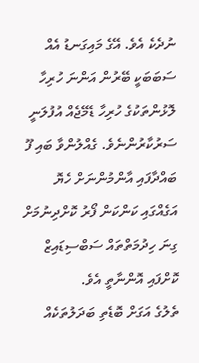ނުދެކެ އެވެ. އޭގެ މައިގަނޑު އެއް ސަބަބަކީ ބޭރުން އަންނަ ހުރިހާ ލޮޅުންތަކުގެ ހުރިހާ ޑެމޭޖެއް އުފުލަނީ ސަރުކާރުންނެވެ. ގެއްލުންވާ ބައި ފޫ ބައްދާފައި އާންމުންނަށް ހެޔޮ އަގެއްގައި ކަންކަން ފޯރު ކޮށްދިނުމަށް ގިނަ ހިދުމަތްތައް ސަބްސިޑައިޒް ކޮށްފައި އޮންނާތީ އެވެ.
ތެލުގެ އަގަށް ބޮޑެތި ބަދަލުތަކެއް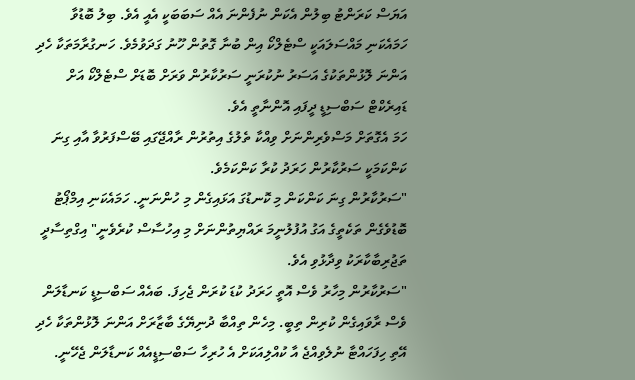އަޔަސް ކަރަންޓު ބިލުން އެކަން ނުފެންނަ އެއް ސަބަބަކީ އެއީ އެވެ. ބިލު ބޮޑުވާ ހަމައެކަނި މައްސަލައަކީ ސްޓެލްކޯ އިން ބުނާ ގޮތުން ހޫނު ގަދަވުމެވެ. ހަނގުރާމަތަކާ ހެދި އަންނަ ލޮޅުންތަކުގެ އަސަރު ނުކުރަނީ ސަރުކާރުން ވަރަށް ބޮޑަށް ސްޓެލްކޯ އަށް ޑައިރެކްޓް ސަބްސިޑީ ދީފައި އޮންނާތީ އެވެ.
ހަމަ އެގޮތަށް މަސްވެރިންނަށް ވިއްކާ ތެލުގެ އިތުރުން ރާއްޖޭގައި ބޭސްފަރުވާ އާއި ގިނަ ކަންކަމަކީ ސަރުކާރުން ހަރަދު ކުރާ ކަންކަމެވެ.
"ސަރުކާރުން ގިނަ ކަންކަން މި ކޮނޑުގަ އަޅައިގެން މި ހުންނަނީ. ހަމައެކަނި އިމްޕޯޓު ބޮޑުވެގެން ތަކެތީގެ އަގު އުފުލުނީމަ ރައްޔިތުންނަށް މި އިހުސާސް ކުރެވެނީ" އިގްތިސާދީ ތަޖުރިބާކާރަކު ވިދާޅުވި އެވެ.
"ސަރުކާރުން މިހާރު ވެސް އޮތީ ހަރަދު ކުޑަ ކުރަން ޖެހިފަ. ބައެއް ސަބްސިޑީ ކަނޑާލަން ވެސް ރާވައިގެން ކުރިން ތިބީ. މިހެން ތިއްބާ ދުނިޔޭގެ ބާޒާރަށް އަންނަ ލޮޅުންތަކާ ހެދި އޭތި ހިފަހައްޓާ ނުލެވިއްޖެ އާ ކުއްލިއަކަށް އެ ހުރިހާ ސަބްސިޑީއެއް ކަނޑާލަން ޖެހޭނީ.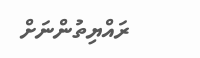ރައްޔިތުންނަށް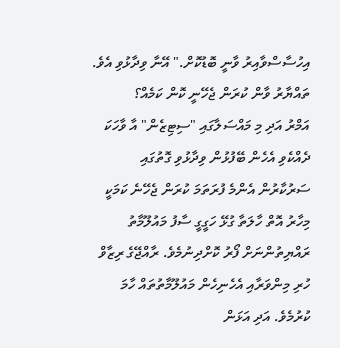އިހުސާސްވާއިރު ވާނީ ބޮޑުކޮށް." އޭނާ ވިދާޅުވި އެވެ.
ތައްޔާރު ވާން ކުރަން ޖެހޭނީ ކޮން ކަމެއް؟
އަމްރު އަދި މި މައްސަލާގައި "ސިޓިޒެން" އާ ވާހަކަ ދެއްކެވި އެހެން ބޭފުޅުން ވިދާޅުވި ގޮތުގައި ސަރުކާރުން އެންމެ ފުރަތަމަ ކުރަން ޖެހޭނެ ކަމަކީ މިހާރު އޮތް ހާލަތާ ގުޅޭ ހަގީގީ ސާފު މައުލޫމާތު ރައްޔިތުންނަށް ފޯރު ކޮށްދިނުމެވެ. ރާއްޖޭގެ ރިޒާވް ހުރި މިންވަރާއި އެހެނިހެން މައުލޫމާތުތައް ހާމަ ކުރުމެވެ. އަދި އަޅަން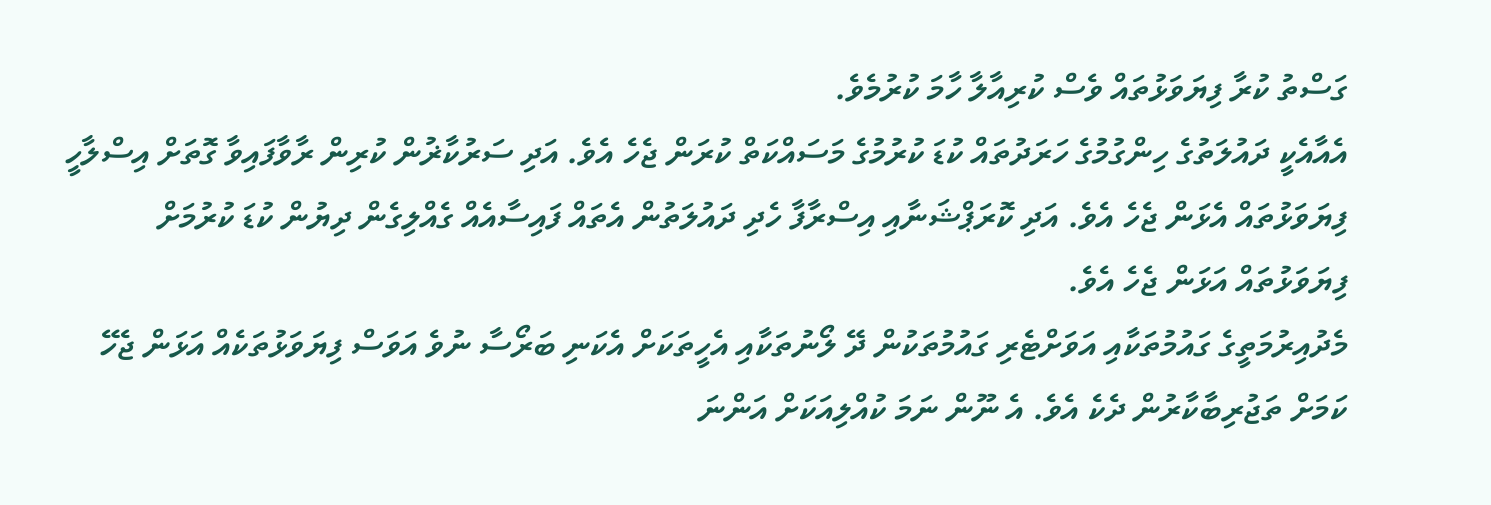ގަސްތު ކުރާ ފިޔަވަޅުތައް ވެސް ކުރިއާލާ ހާމަ ކުރުމެވެ.
އެއާއެކީ ދައުލަތުގެ ހިންގުމުގެ ހަރަދުތައް ކުޑަ ކުރުމުގެ މަސައްކަތް ކުރަން ޖެހެ އެވެ. އަދި ސަރުކާޜުން ކުރިން ރާވާފައިވާ ގޮތަށް އިސްލާހީ ފިޔަވަޅުތައް އެޅަން ޖެހެ އެވެ. އަދި ކޮރަޕްޝަނާއި އިސްރާފާ ހެދި ދައުލަތުން އެތައް ފައިސާއެއް ގެއްލިގެން ދިޔުން ކުޑަ ކުރުމަށް ފިޔަވަޅުތައް އަޅަން ޖެހެ އެވެ.
މެދުއިރުމަތީގެ ގައުމުތަކާއި އަވަށްޓެރި ގައުމުތަކުން ދޭ ލޯނުތަކާއި އެހީތަކަށް އެކަނި ބަރޯސާ ނުވެ އަވަސް ފިޔަވަޅުތަކެއް އަޅަން ޖެހޭ ކަމަށް ތަޖުރިބާކާރުން ދެކެ އެވެ. އެ ނޫން ނަމަ ކުއްލިއަކަށް އަންނަ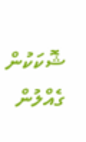ޝޮކަކުން ގެއްލުން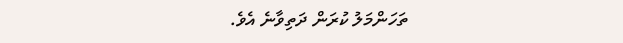ތަހަންމަލު ކުރަން ދަތިވާނެ އެވެ.